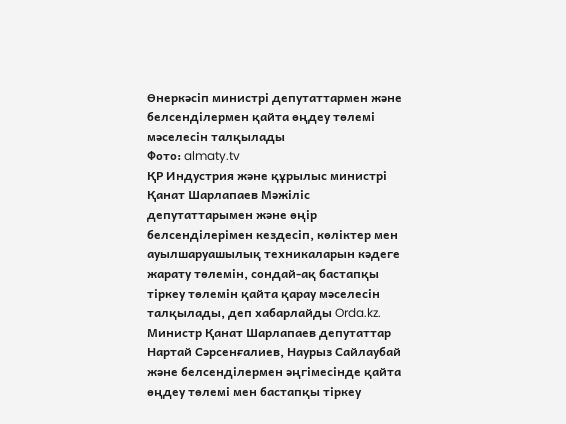Өнеркәсіп министрі депутаттармен және белсенділермен қайта өңдеу төлемі мәселесін талқылады
Фото: almaty.tv
ҚР Индустрия және құрылыс министрі Қанат Шарлапаев Мәжіліс депутаттарымен және өңір белсенділерімен кездесіп, көліктер мен ауылшаруашылық техникаларын кәдеге жарату төлемін, сондай-ақ бастапқы тіркеу төлемін қайта қарау мәселесін талқылады, деп хабарлайды Orda.kz.
Министр Қанат Шарлапаев депутаттар Нартай Сәрсенғалиев, Наурыз Сайлаубай және белсенділермен әңгімесінде қайта өңдеу төлемі мен бастапқы тіркеу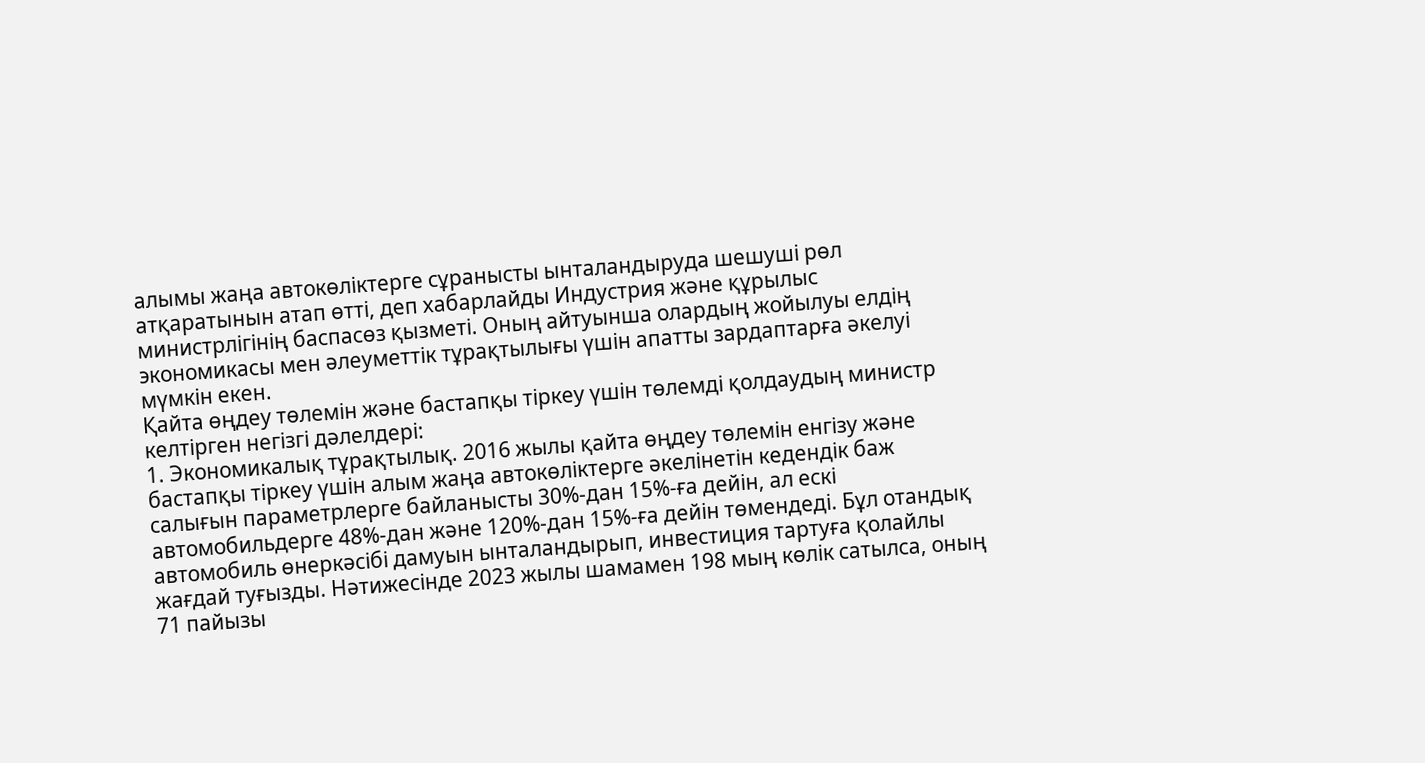алымы жаңа автокөліктерге сұранысты ынталандыруда шешуші рөл атқаратынын атап өтті, деп хабарлайды Индустрия және құрылыс министрлігінің баспасөз қызметі. Оның айтуынша олардың жойылуы елдің экономикасы мен әлеуметтік тұрақтылығы үшін апатты зардаптарға әкелуі мүмкін екен.
Қайта өңдеу төлемін және бастапқы тіркеу үшін төлемді қолдаудың министр келтірген негізгі дәлелдері:
1. Экономикалық тұрақтылық. 2016 жылы қайта өңдеу төлемін енгізу және бастапқы тіркеу үшін алым жаңа автокөліктерге әкелінетін кедендік баж салығын параметрлерге байланысты 30%-дан 15%-ға дейін, ал ескі автомобильдерге 48%-дан және 120%-дан 15%-ға дейін төмендеді. Бұл отандық автомобиль өнеркәсібі дамуын ынталандырып, инвестиция тартуға қолайлы жағдай туғызды. Нәтижесінде 2023 жылы шамамен 198 мың көлік сатылса, оның 71 пайызы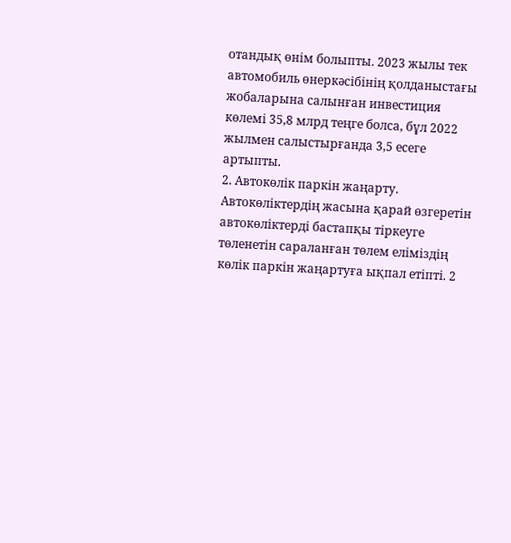отандық өнім болыпты. 2023 жылы тек автомобиль өнеркәсібінің қолданыстағы жобаларына салынған инвестиция көлемі 35,8 млрд теңге болса, бұл 2022 жылмен салыстырғанда 3,5 есеге артыпты.
2. Автокөлік паркін жаңарту. Автокөліктердің жасына қарай өзгеретін автокөліктерді бастапқы тіркеуге төленетін сараланған төлем еліміздің көлік паркін жаңартуға ықпал етіпті. 2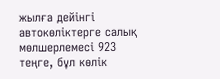жылға дейінгі автокөліктерге салық мөлшерлемесі 923 теңге, бұл көлік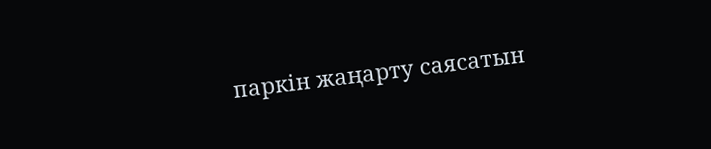паркін жаңарту саясатын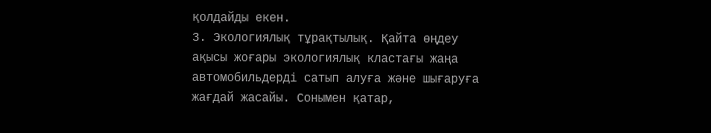қолдайды екен.
3. Экологиялық тұрақтылық. Қайта өңдеу ақысы жоғары экологиялық кластағы жаңа автомобильдерді сатып алуға және шығаруға жағдай жасайы. Сонымен қатар,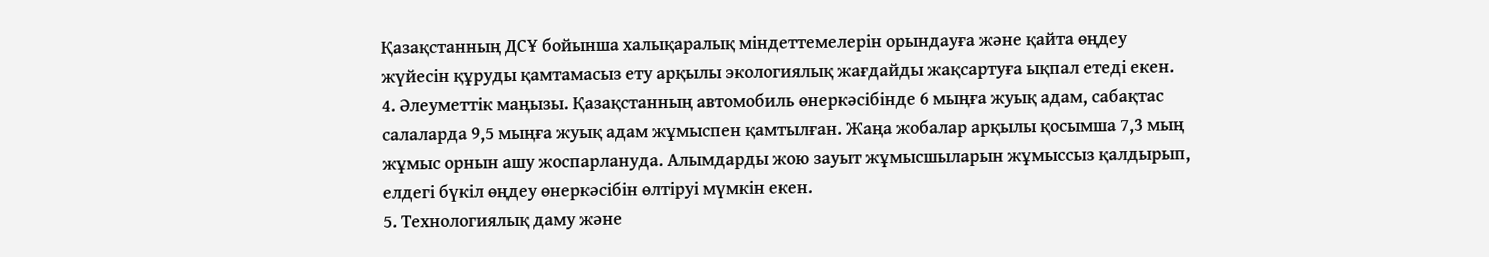Қазақстанның ДСҰ бойынша халықаралық міндеттемелерін орындауға және қайта өңдеу жүйесін құруды қамтамасыз ету арқылы экологиялық жағдайды жақсартуға ықпал етеді екен.
4. Әлеуметтік маңызы. Қазақстанның автомобиль өнеркәсібінде 6 мыңға жуық адам, сабақтас салаларда 9,5 мыңға жуық адам жұмыспен қамтылған. Жаңа жобалар арқылы қосымша 7,3 мың жұмыс орнын ашу жоспарлануда. Алымдарды жою зауыт жұмысшыларын жұмыссыз қалдырып, елдегі бүкіл өңдеу өнеркәсібін өлтіруі мүмкін екен.
5. Технологиялық даму және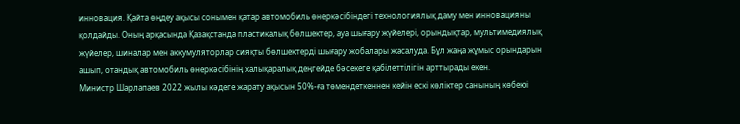инновация. Қайта өңдеу ақысы сонымен қатар автомобиль өнеркәсібіндегі технологиялық даму мен инновацияны қолдайды. Оның арқасында Қазақстанда пластикалық бөлшектер, ауа шығару жүйелері, орындықтар, мультимедиялық жүйелер, шиналар мен аккумуляторлар сияқты бөлшектерді шығару жобалары жасалуда. Бұл жаңа жұмыс орындарын ашып, отандық автомобиль өнеркәсібінің халықаралық деңгейде бәсекеге қабілеттілігін арттырады екен.
Министр Шарлапаев 2022 жылы кәдеге жарату ақысын 50%-ға төмендеткеннен кейін ескі көліктер санының көбеюі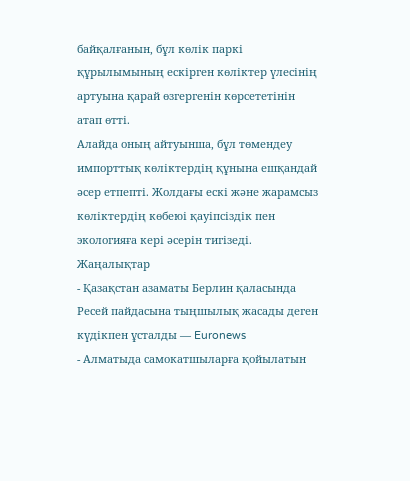байқалғанын, бұл көлік паркі құрылымының ескірген көліктер үлесінің артуына қарай өзгергенін көрсететінін атап өтті.
Алайда оның айтуынша, бұл төмендеу импорттық көліктердің құнына ешқандай әсер етпепті. Жолдағы ескі және жарамсыз көліктердің көбеюі қауіпсіздік пен экологияға кері әсерін тигізеді.
Жаңалықтар
- Қазақстан азаматы Берлин қаласында Ресей пайдасына тыңшылық жасады деген күдікпен ұсталды — Euronews
- Алматыда самокатшыларға қойылатын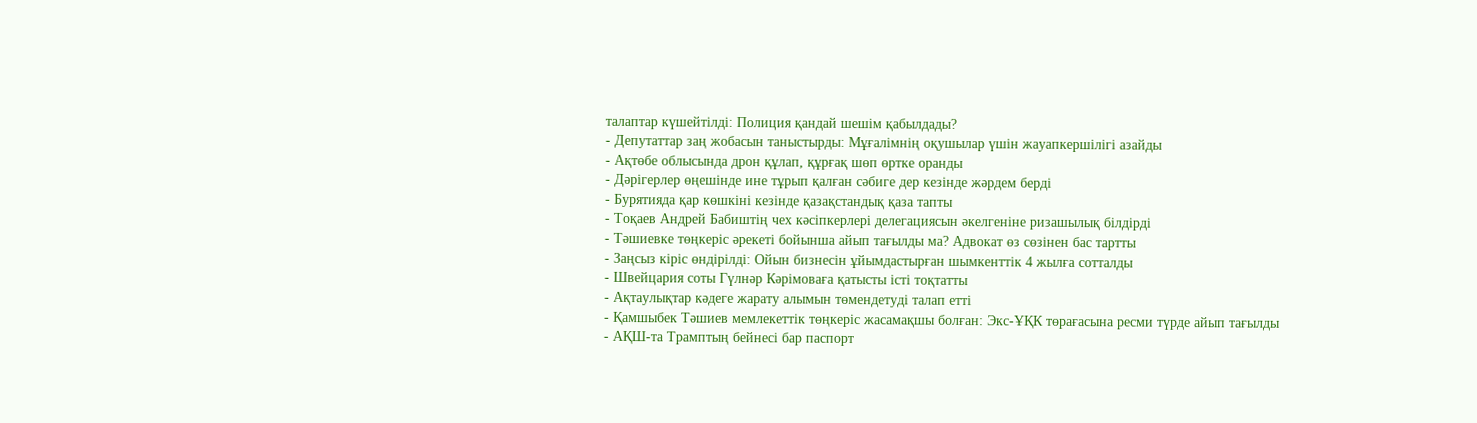талаптар күшейтілді: Полиция қандай шешім қабылдады?
- Депутаттар заң жобасын таныстырды: Мұғалімнің оқушылар үшін жауапкершілігі азайды
- Ақтөбе облысында дрон құлап, құрғақ шөп өртке оранды
- Дәрігерлер өңешінде ине тұрып қалған сәбиге дер кезінде жәрдем берді
- Бурятияда қар көшкіні кезінде қазақстандық қаза тапты
- Тоқаев Андрей Бабиштің чех кәсіпкерлері делегациясын әкелгеніне ризашылық білдірді
- Тәшиевке төңкеріс әрекеті бойынша айып тағылды ма? Адвокат өз сөзінен бас тартты
- Заңсыз кіріс өндірілді: Ойын бизнесін ұйымдастырған шымкенттік 4 жылға сотталды
- Швейцария соты Гүлнәр Кәрімоваға қатысты істі тоқтатты
- Ақтаулықтар кәдеге жарату алымын төмендетуді талап етті
- Қамшыбек Тәшиев мемлекеттік төңкеріс жасамақшы болған: Экс-ҰҚК төрағасына ресми түрде айып тағылды
- АҚШ-та Трамптың бейнесі бар паспорт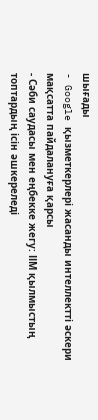шығады
- Google қызметкерлері жасанды интеллектті әскери мақсатта пайдалануға қарсы
- Сәби саудасы мен еңбекке жегу: ІІМ қылмыстың топтардың ісін әшкереледі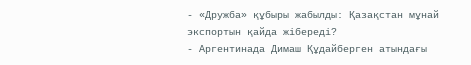- «Дружба» құбыры жабылды: Қазақстан мұнай экспортын қайда жібереді?
- Аргентинада Димаш Құдайберген атындағы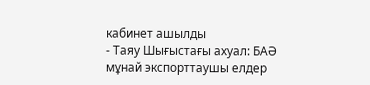кабинет ашылды
- Таяу Шығыстағы ахуал: БАӘ мұнай экспорттаушы елдер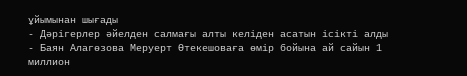ұйымынан шығады
- Дәрігерлер әйелден салмағы алты келіден асатын ісікті алды
- Баян Алагөзова Меруерт Өтекешоваға өмір бойына ай сайын 1 миллион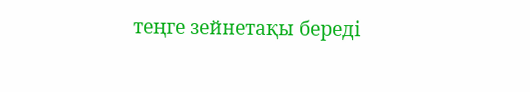теңге зейнетақы береді